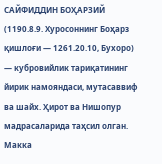САЙФИДДИН БОҲАРЗИЙ (1190.8.9. Хуросоннинг Боҳарз қишлоғи — 1261.20.10, Бухоро) — кубровийлик тариқатининг йирик намояндаси, мутасаввиф ва шайх. Ҳирот ва Нишопур мадрасаларида таҳсил олган. Макка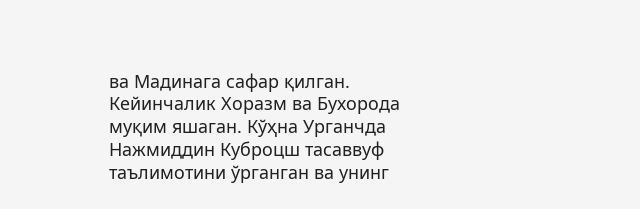ва Мадинага сафар қилган. Кейинчалик Хоразм ва Бухорода муқим яшаган. Кўҳна Урганчда Нажмиддин Куброцш тасаввуф таълимотини ўрганган ва унинг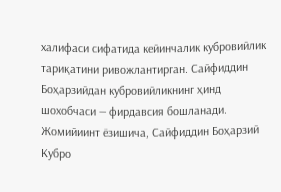халифаси сифатида кейинчалик кубровийлик тариқатини ривожлантирган. Сайфиддин Боҳарзийдан кубровийликнинг ҳинд шохобчаси — фирдавсия бошланади.
Жомийиинт ёзишича, Сайфиддин Боҳарзий Кубро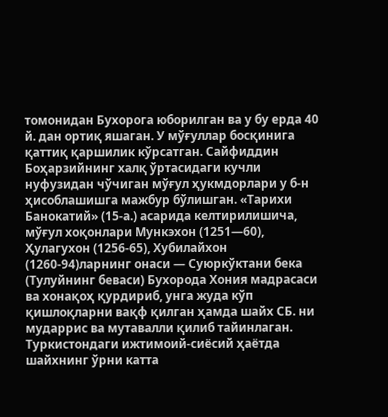томонидан Бухорога юборилган ва у бу ерда 40 й. дан ортиқ яшаган. У мўғуллар босқинига қаттиқ қаршилик кўрсатган. Сайфиддин Боҳарзийнинг халқ ўртасидаги кучли нуфузидан чўчиган мўғул ҳукмдорлари у б-н ҳисоблашишга мажбур бўлишган. «Тарихи Банокатий» (15-а.) асарида келтирилишича, мўғул хоқонлари Мункэхон (1251—60), Ҳулагухон (1256-65), Хубилайхон (1260-94)ларнинг онаси — Суюркўктани бека (Тулуйнинг беваси) Бухорода Хония мадрасаси ва хонақоҳ қурдириб, унга жуда кўп қишлоқларни вақф қилган ҳамда шайх СБ. ни мударрис ва мутавалли қилиб тайинлаган. Туркистондаги ижтимоий-сиёсий ҳаётда шайхнинг ўрни катта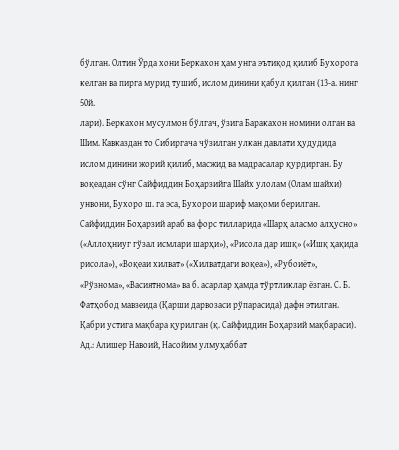бўлган. Олтин Ўрда хони Беркахон ҳам унга эътиқод қилиб Бухорога келган ва пирга мурид тушиб, ислом динини қабул қилган (13-а. нинг 50й.
лари). Беркахон мусулмон бўлгач, ўзига Баракахон номини олган ва Шим. Кавказдан то Сибиргача чўзилган улкан давлати ҳудудида ислом динини жорий қилиб, масжид ва мадрасалар қурдирган. Бу воқеадан сўнг Сайфиддин Боҳарзийга Шайх улолам (Олам шайхи) унвони, Бухоро ш. га эса, Бухорои шариф мақоми берилган. Сайфиддин Боҳарзий араб ва форс тилларида «Шарҳ аласмо алҳусно» («Аллоҳниуг гўзал исмлари шарҳи»), «Рисола дар ишқ» («Ишқ ҳақида рисола»), «Воқеаи хилват» («Хилватдаги воқеа»), «Рубоиёт», «Рўзнома», «Васиятнома» ва б. асарлар ҳамда тўртликлар ёзган. С. Б. Фатҳобод мавзеида (Қарши дарвозаси рўпарасида) дафн этилган. Қабри устига мақбара қурилган (қ. Сайфиддин Боҳарзий мақбараси).
Ад.: Алишер Навоий, Насойим улмуҳаббат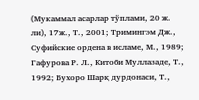(Мукаммал асарлар тўплами, 20 ж. ли), 17ж., Т., 2001; Тримингэм Дж., Суфийские ордена в исламе, М., 1989; Гафурова Р. Л., Китоби Муллазаде, Т., 1992; Бухоро Шарқ дурдонаси, Т.,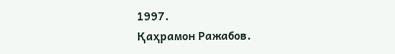1997.
Қаҳрамон Ражабов.